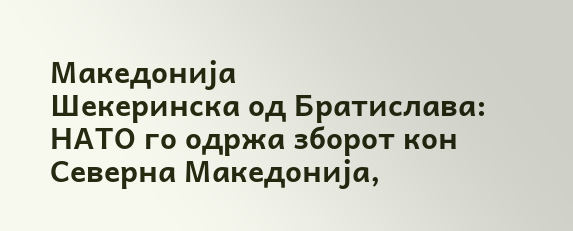Македонија
Шекеринска од Братислава: НАТО го одржа зборот кон Северна Македонија,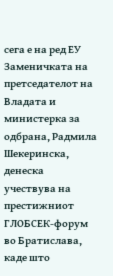сега е на ред ЕУ
Заменичката на претседателот на Владата и министерка за одбрана, Радмила Шекеринска, денеска учествува на престижниот ГЛОБСЕК-форум во Братислава, каде што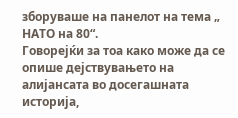зборуваше на панелот на тема „ НАТО на 80“.
Говорејќи за тоа како може да се опише дејствувањето на алијансата во досегашната историја,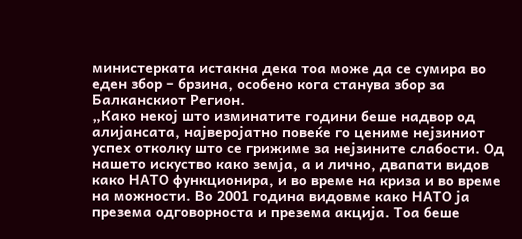министерката истакна дека тоа може да се сумира во еден збор – брзина, особено кога станува збор за Балканскиот Регион.
„Како некој што изминатите години беше надвор од алијансата, најверојатно повеќе го цениме нејзиниот успех отколку што се грижиме за нејзините слабости. Од нашето искуство како земја, а и лично, двапати видов како НАТО функционира, и во време на криза и во време на можности. Во 2001 година видовме како НАТО ја презема одговорноста и презема акција. Тоа беше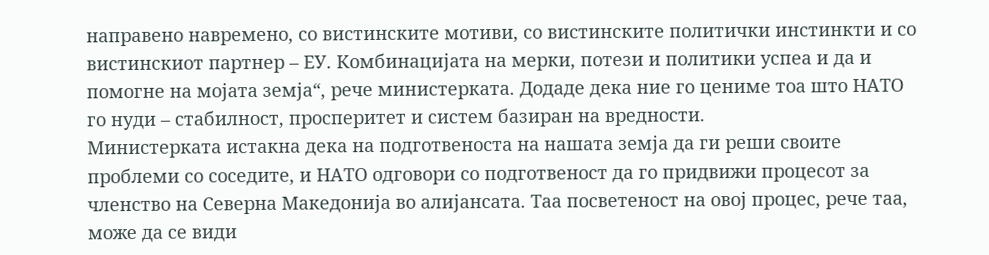направено навремено, со вистинските мотиви, со вистинските политички инстинкти и со вистинскиот партнер – ЕУ. Комбинацијата на мерки, потези и политики успеа и да и помогне на мојата земја“, рече министерката. Додаде дека ние го цениме тоа што НАТО го нуди – стабилност, просперитет и систем базиран на вредности.
Министерката истакна дека на подготвеноста на нашата земја да ги реши своите проблеми со соседите, и НАТО одговори со подготвеност да го придвижи процесот за членство на Северна Македонија во алијансата. Таа посветеност на овој процес, рече таа, може да се види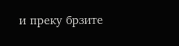и преку брзите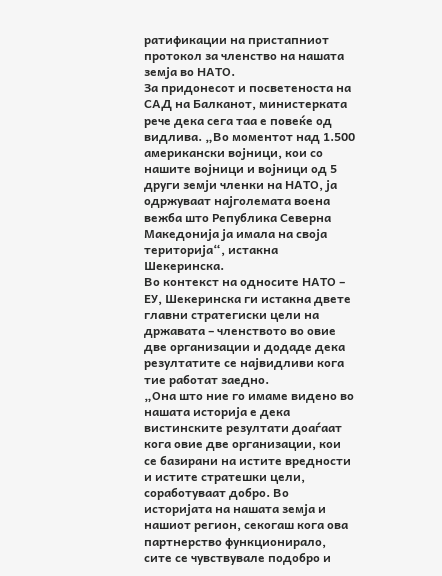ратификации на пристапниот протокол за членство на нашата земја во НАТО.
За придонесот и посветеноста на САД на Балканот, министерката рече дека сега таа е повеќе од видлива. „Во моментот над 1.500 американски војници, кои со нашите војници и војници од 5 други земји членки на НАТО, ја одржуваат најголемата воена вежба што Република Северна Македонија ја имала на своја територија“, истакна Шекеринска.
Во контекст на односите НАТО – ЕУ, Шекеринска ги истакна двете главни стратегиски цели на државата – членството во овие две организации и додаде дека резултатите се највидливи кога тие работат заедно.
„Она што ние го имаме видено во нашата историја е дека вистинските резултати доаѓаат кога овие две организации, кои се базирани на истите вредности и истите стратешки цели, соработуваат добро. Во историјата на нашата земја и нашиот регион, секогаш кога ова партнерство функционирало, сите се чувствувале подобро и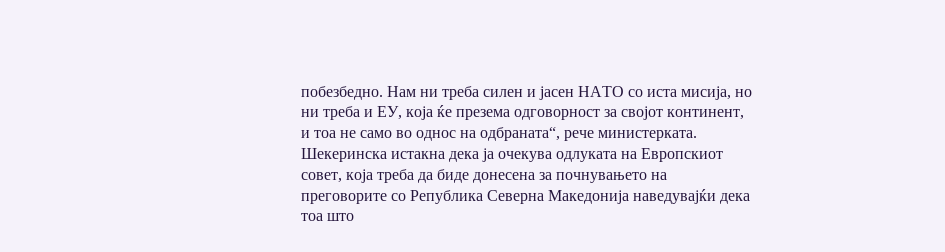побезбедно. Нам ни треба силен и јасен НАТО со иста мисија, но ни треба и ЕУ, која ќе презема одговорност за својот континент, и тоа не само во однос на одбраната“, рече министерката.
Шекеринска истакна дека ја очекува одлуката на Европскиот совет, која треба да биде донесена за почнувањето на преговорите со Република Северна Македонија наведувајќи дека тоа што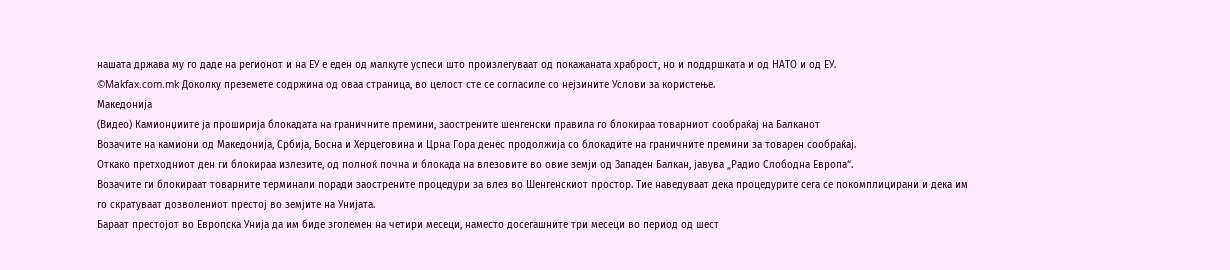нашата држава му го даде на регионот и на ЕУ е еден од малкуте успеси што произлегуваат од покажаната храброст, но и поддршката и од НАТО и од ЕУ.
©Makfax.com.mk Доколку преземете содржина од оваа страница, во целост сте се согласиле со нејзините Услови за користење.
Македонија
(Видео) Камионџиите ја проширија блокадата на граничните премини, заострените шенгенски правила го блокираа товарниот сообраќај на Балканот
Возачите на камиони од Македонија, Србија, Босна и Херцеговина и Црна Гора денес продолжија со блокадите на граничните премини за товарен сообраќај.
Откако претходниот ден ги блокираа излезите, од полноќ почна и блокада на влезовите во овие земји од Западен Балкан, јавува „Радио Слободна Европа“.
Возачите ги блокираат товарните терминали поради заострените процедури за влез во Шенгенскиот простор. Тие наведуваат дека процедурите сега се покомплицирани и дека им го скратуваат дозволениот престој во земјите на Унијата.
Бараат престојот во Европска Унија да им биде зголемен на четири месеци, наместо досегашните три месеци во период од шест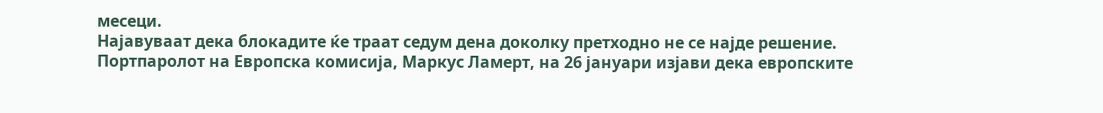месеци.
Најавуваат дека блокадите ќе траат седум дена доколку претходно не се најде решение.
Портпаролот на Европска комисија, Маркус Ламерт, на 26 јануари изјави дека европските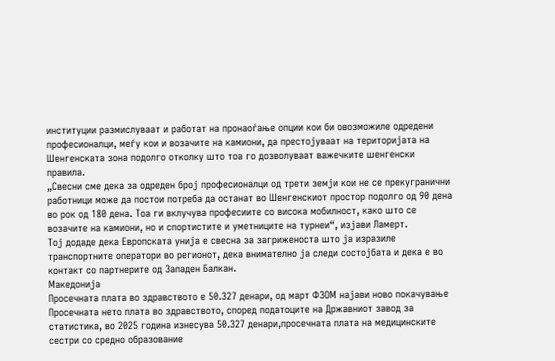институции размислуваат и работат на пронаоѓање опции кои би овозможиле одредени професионалци, меѓу кои и возачите на камиони, да престојуваат на територијата на Шенгенската зона подолго отколку што тоа го дозволуваат важечките шенгенски правила.
„Свесни сме дека за одреден број професионалци од трети земји кои не се прекугранични работници може да постои потреба да останат во Шенгенскиот простор подолго од 90 дена во рок од 180 дена. Тоа ги вклучува професиите со висока мобилност, како што се возачите на камиони, но и спортистите и уметниците на турнеи“, изјави Ламерт.
Тој додаде дека Европската унија е свесна за загриженоста што ја изразиле транспортните оператори во регионот, дека внимателно ја следи состојбата и дека е во контакт со партнерите од Западен Балкан.
Македонија
Просечната плата во здравството е 50.327 денари, од март ФЗОМ најави ново покачување
Просечната нето плата во здравството, според податоците на Државниот завод за статистика, во 2025 година изнесува 50.327 денари,просечната плата на медицинските сестри со средно образование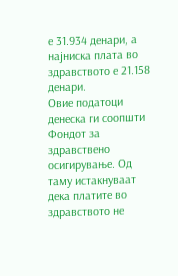е 31.934 денари, а најниска плата во здравството е 21.158 денари.
Овие податоци денеска ги соопшти Фондот за здравствено осигирување. Од таму истакнуваат дека платите во здравството не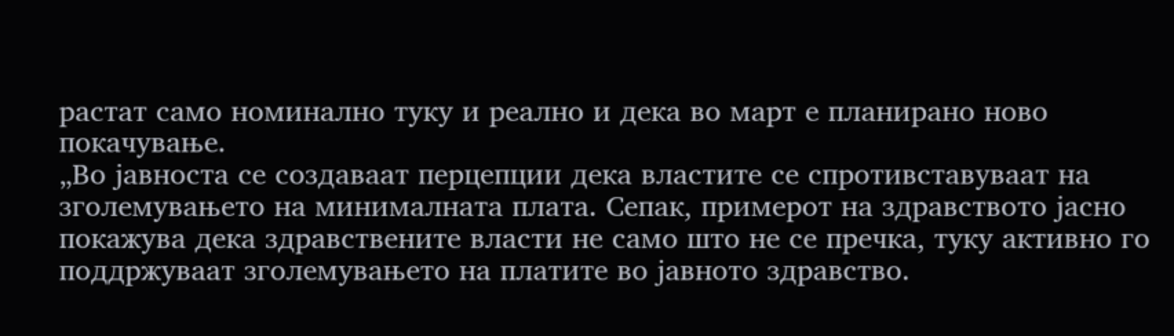растат само номинално туку и реално и дека во март е планирано ново покачување.
„Во јавноста се создаваат перцепции дека властите се спротивставуваат на зголемувањето на минималната плата. Сепак, примерот на здравството јасно покажува дека здравствените власти не само што не се пречка, туку активно го поддржуваат зголемувањето на платите во јавното здравство.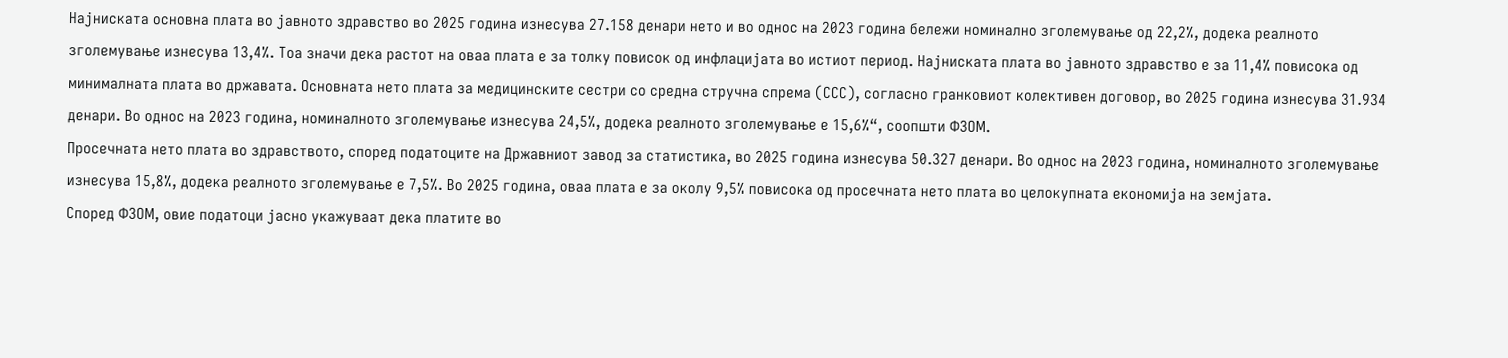Најниската основна плата во јавното здравство во 2025 година изнесува 27.158 денари нето и во однос на 2023 година бележи номинално зголемување од 22,2%, додека реалното зголемување изнесува 13,4%. Тоа значи дека растот на оваа плата е за толку повисок од инфлацијата во истиот период. Најниската плата во јавното здравство е за 11,4% повисока од минималната плата во државата. Основната нето плата за медицинските сестри со средна стручна спрема (ССС), согласно гранковиот колективен договор, во 2025 година изнесува 31.934 денари. Во однос на 2023 година, номиналното зголемување изнесува 24,5%, додека реалното зголемување е 15,6%“, соопшти ФЗОМ.
Просечната нето плата во здравството, според податоците на Државниот завод за статистика, во 2025 година изнесува 50.327 денари. Во однос на 2023 година, номиналното зголемување изнесува 15,8%, додека реалното зголемување е 7,5%. Во 2025 година, оваа плата е за околу 9,5% повисока од просечната нето плата во целокупната економија на земјата.
Според ФЗОМ, овие податоци јасно укажуваат дека платите во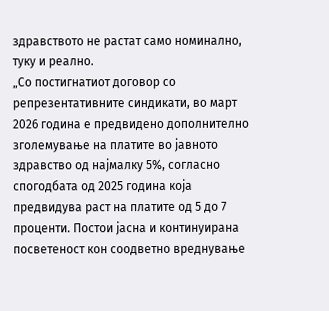здравството не растат само номинално, туку и реално.
„Со постигнатиот договор со репрезентативните синдикати, во март 2026 година е предвидено дополнително зголемување на платите во јавното здравство од најмалку 5%, согласно спогодбата од 2025 година која предвидува раст на платите од 5 до 7 проценти. Постои јасна и континуирана посветеност кон соодветно вреднување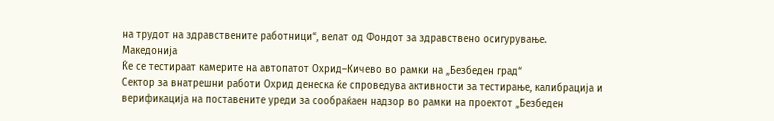на трудот на здравствените работници“, велат од Фондот за здравствено осигурување.
Македонија
Ќе се тестираат камерите на автопатот Охрид–Кичево во рамки на „Безбеден град“
Сектор за внатрешни работи Охрид денеска ќе спроведува активности за тестирање, калибрација и верификација на поставените уреди за сообраќаен надзор во рамки на проектот „Безбеден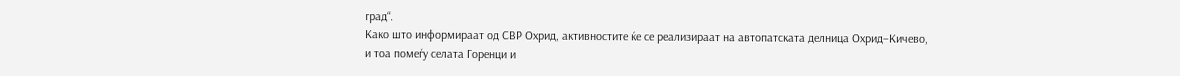град“.
Како што информираат од СВР Охрид, активностите ќе се реализираат на автопатската делница Охрид–Кичево, и тоа помеѓу селата Горенци и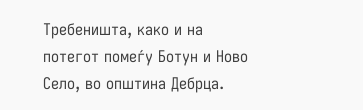Требеништа, како и на потегот помеѓу Ботун и Ново Село, во општина Дебрца.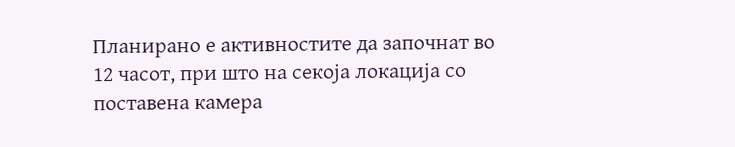Планирано е активностите да започнат во 12 часот, при што на секоја локација со поставена камера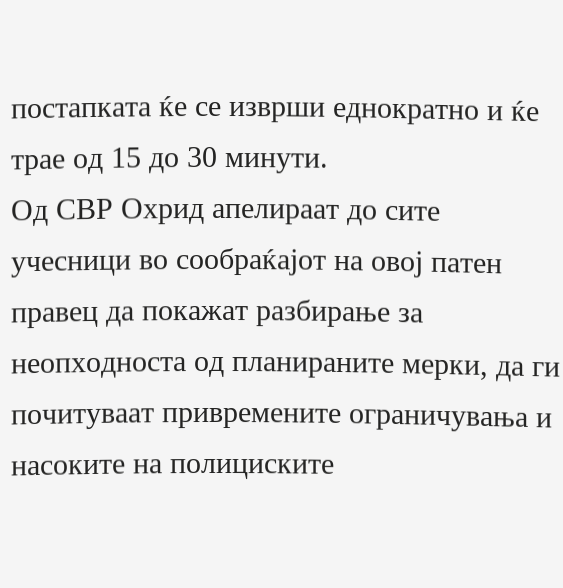постапката ќе се изврши еднократно и ќе трае од 15 до 30 минути.
Од СВР Охрид апелираат до сите учесници во сообраќајот на овој патен правец да покажат разбирање за неопходноста од планираните мерки, да ги почитуваат привремените ограничувања и насоките на полициските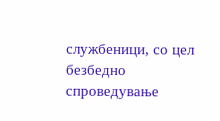службеници, со цел безбедно спроведување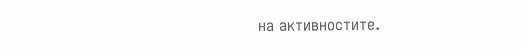на активностите.